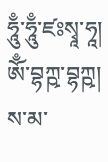ཧཱུྃ་ཧཱུྃ་ཛཿསྭཱ་ཧཱ། ཨོྃ་བྷཀྵ་བྷཀྵ། ས་མ་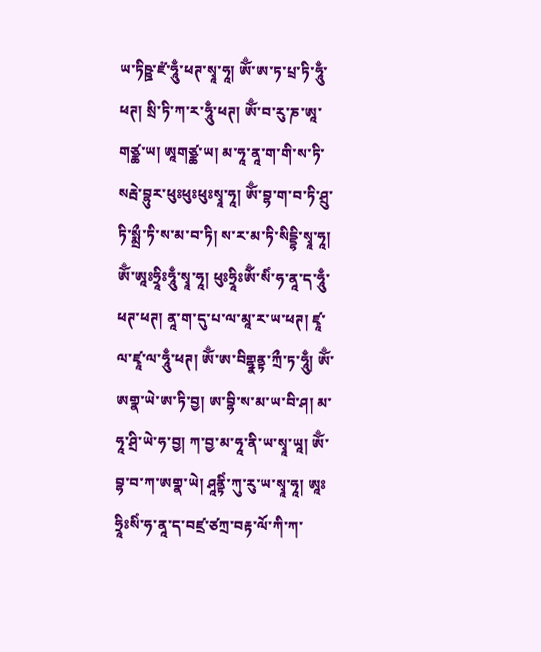ཡ་ཏིཥྛ་ཛཾ་ཧཱུྃ་ཕཊ་སྭཱ་ཧཱ། ཨོྃ་ཨ་ཏ་པྲ་ཏི་ཧཱུྃ་ཕཊ། སྲི་ཏི་ཀ་ར་ཧཱུྃ་ཕཊ། ཨོྃ་བ་རུ་ཎ་ཨཱ་གཙྪ་ཡ། ཨཱགཙྪ་ཡ། མ་ཧཱ་ནཱ་ག་གི་ས་ཏི་སརྦེ་བྷུར་ཕུཿཕུཿཕུཿསྭཱ་ཧཱ། ཨོྃ་བྷ་ག་བ་ཏི་ཤྲུ་ཏི་སྨྲྀ་ཏི་ས་མ་བ་ཏི། ས་ར་མ་ཏི་སིདྡྷི་སྭཱ་ཧཱ། ཨོྃ་ཨཱཿཧྲཱིཿཧཱུྃ་སྭཱ་ཧཱ། ཕུཿཧྲཱིཿཨོྃ་སིཾ་ཧ་ནཱ་ད་ཧཱུྃ་ཕཊ་ཕཊ། ནཱ་ག་དུ་པ་ལ་མཱ་ར་ཡ་ཕཊ། ཛྭཱ་ལ་ཛྭཱ་ལ་ཧཱུྃ་ཕཊ། ཨོྃ་ཨ་བིགྷྣནྟ་ཀྲྀ་ཏ་ཧཱུྃ། ཨོྃ་ཨགྣ་ཡེ་ཨ་ཏི་བྱ། ཨ་བྷི་ས་མ་ཡ་བི་ཤ། མ་ཧཱ་ཤྲི་ཡེ་ཧ་བྱ། ཀ་བྱ་མ་ཧཱ་ནི་ཡ་སྭཱ་ཡཱ། ཨོྃ་བྷ་བ་ཀ་ཨགྣ་ཡེ། ཤཱནྟིཾ་ཀུ་རུ་ཡ་སྭཱ་ཧཱ། ཨཱཿཧྲཱིཿསིཾ་ཧ་ནཱ་ད་བཛྲ་ཙཀྲ་བརྟ་ལོ་ཀི་ཀ་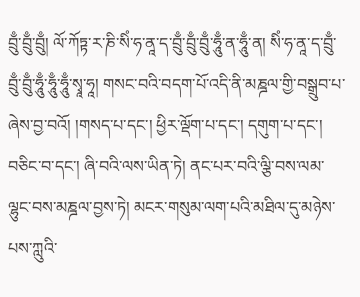བྲུྃ་བྲུྃ་བྲུྃ། ལོ་ཀོཏྟ་ར་ཎི་སིཾ་ཧ་ནཱ་ད་བྲུྃ་བྲུྃ་བྲུྃ་ཧཱུྃ་ན་ཧཱུྃ་ན། སིཾ་ཧ་ནཱ་ད་བྲུྃ་བྲུྃ་བྲུྃ་ཧཱུྃ་ཧཱུྃ་ཧཱུྃ་སྭཱ་ཧཱ། གསང་བའི་བདག་པོ་འདི་ནི་མཎྜལ་གྱི་བསྒྲུབ་པ་ཞེས་བྱ་བའོ། །གསད་པ་དང་། ཕྱིར་ལྡོག་པ་དང་། དགུག་པ་དང་། བཅིང་བ་དང་། ཞི་བའི་ལས་ཡིན་ཏེ། ནང་པར་བའི་ལྕི་བས་ལམ་ལྷུང་བས་མཎྜལ་བྱས་ཏེ། མངར་གསུམ་ལག་པའི་མཐིལ་དུ་མཉེས་པས་ཀླུའི་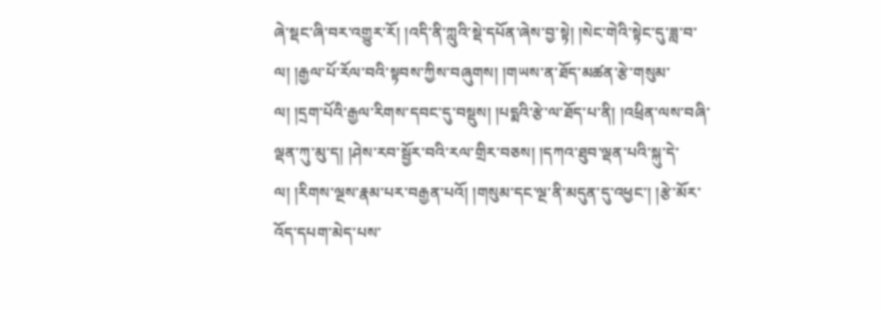ཞེ་སྡང་ཞི་བར་འགྱུར་རོ། །འདི་ནི་ཀླུའི་སྡེ་དཔོན་ཞེས་བྱ་སྟེ། །སེང་གེའི་སྟེང་དུ་ཟླ་བ་ལ། །རྒྱལ་པོ་རོལ་བའི་སྟབས་ཀྱིས་བཞུགས། །གཡས་ན་ཐོད་མཚན་རྩེ་གསུམ་ལ། །དྲག་པོའི་རྒྱལ་རིགས་དབང་དུ་བསྡུས། །པདྨའི་རྩེ་ལ་ཐོད་པ་ནི། །འཕྲིན་ལས་བཞི་ལྡན་ཀུ་མུ་ད། །ཤེས་རབ་སྦྱོར་བའི་རལ་གྲིར་བཅས། །དཀའ་ཐུབ་ལྡན་པའི་སྐུ་དེ་ལ། །རིགས་ལྔས་རྣམ་པར་བརྒྱན་པའོ། །གསུམ་དང་ལྔ་ནི་མདུན་དུ་འཕྱང་། །རྩེ་མོར་འོད་དཔག་མེད་པས་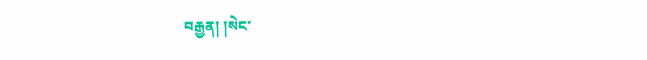བརྒྱན། །སེང་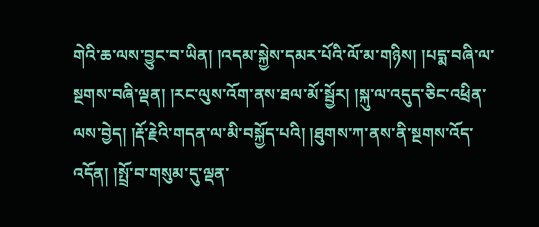གེའི་ཆ་ལས་བྱུང་བ་ཡིན། །འདམ་སྐྱེས་དམར་པོའི་ལོ་མ་གཉིས། །པདྨ་བཞི་ལ་སྔགས་བཞི་ལྡན། །རང་ལུས་འོག་ནས་ཐལ་མོ་སྦྱོར། །སྐུ་ལ་འདུད་ཅིང་འཕྲིན་ལས་བྱེད། །རྡོ་རྗེའི་གདན་ལ་མི་བསྐྱོད་པའི། །ཐུགས་ཀ་ནས་ནི་སྔགས་འོད་འདོན། །སྤྲོ་བ་གསུམ་དུ་ལྡན་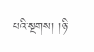པའི་སྔགས། །ཉི་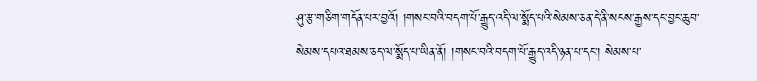ཤུ་རྩ་གཅིག་གདོན་པར་བྱའོ། །གསང་བའི་བདག་པོ་རྒྱུད་འདི་ལ་སྨོད་པའི་སེམས་ཅན་དེ་ནི་སངས་རྒྱས་དང་བྱང་ཆུབ་སེམས་དཔའ་ཐམས་ཅད་ལ་སྨོད་པ་ཡིན་ནོ། །གསང་བའི་བདག་པོ་རྒྱུད་འདི་ཉན་པ་དང་། སེམས་པ་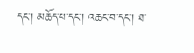དང་། མཆོད་པ་དང་། འཆང་བ་དང་། ཐ་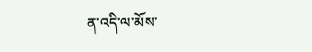ན་འདི་ལ་མོས་